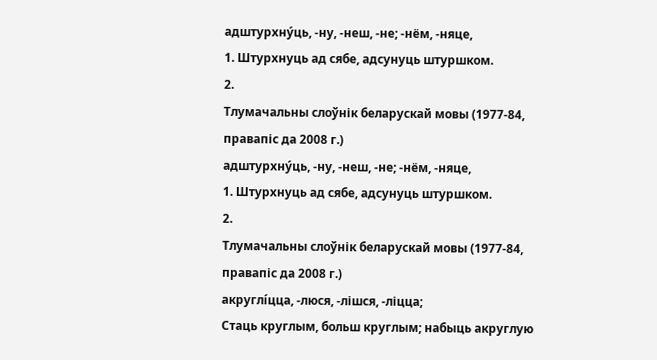адштурхну́ць, ‑ну, ‑неш, ‑не; ‑нём, ‑няце,
1. Штурхнуць ад сябе, адсунуць штуршком.
2.
Тлумачальны слоўнік беларускай мовы (1977-84, правапіс да 2008 г.)
адштурхну́ць, ‑ну, ‑неш, ‑не; ‑нём, ‑няце,
1. Штурхнуць ад сябе, адсунуць штуршком.
2.
Тлумачальны слоўнік беларускай мовы (1977-84, правапіс да 2008 г.)
акруглі́цца, ‑люся, ‑лішся, ‑ліцца;
Стаць круглым, больш круглым; набыць акруглую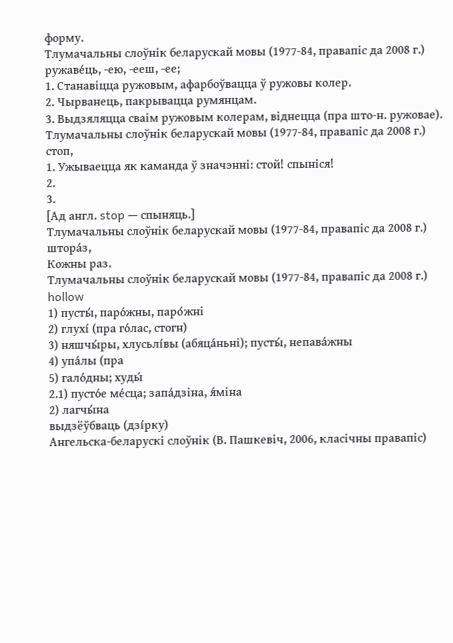форму.
Тлумачальны слоўнік беларускай мовы (1977-84, правапіс да 2008 г.)
ружаве́ць, ‑ею, ‑ееш, ‑ее;
1. Станавіцца ружовым, афарбоўвацца ў ружовы колер.
2. Чырванець, пакрывацца румянцам.
3. Выдзяляцца сваім ружовым колерам, віднецца (пра што‑н. ружовае).
Тлумачальны слоўнік беларускай мовы (1977-84, правапіс да 2008 г.)
стоп,
1. Ужываецца як каманда ў значэнні: стой! спыніся!
2.
3.
[Ад англ. stop — спыняць.]
Тлумачальны слоўнік беларускай мовы (1977-84, правапіс да 2008 г.)
штора́з,
Кожны раз.
Тлумачальны слоўнік беларускай мовы (1977-84, правапіс да 2008 г.)
hollow
1) пусты́, паро́жны, паро́жні
2) глухі́ (пра го́лас, стогн)
3) няшчы́ры, хлусьлі́вы (абяца́ньні); пусты́, непава́жны
4) упа́лы (пра
5) гало́дны; худы́
2.1) пусто́е ме́сца; запа́дзіна, я́міна
2) лагчы́на
выдзёўбваць (дзі́рку)
Ангельска-беларускі слоўнік (В. Пашкевіч, 2006, класічны правапіс)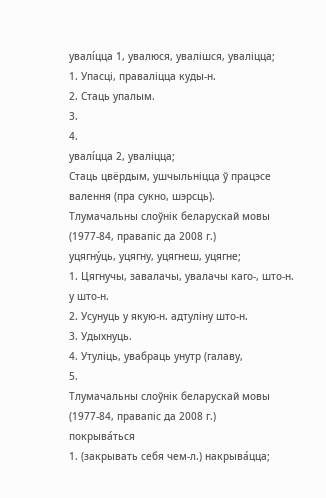увалі́цца 1, увалюся, увалішся, уваліцца;
1. Упасці, праваліцца куды‑н.
2. Стаць упалым.
3.
4.
увалі́цца 2, уваліцца;
Стаць цвёрдым, ушчыльніцца ў працэсе валення (пра сукно, шэрсць).
Тлумачальны слоўнік беларускай мовы (1977-84, правапіс да 2008 г.)
уцягну́ць, уцягну, уцягнеш, уцягне;
1. Цягнучы, завалачы, увалачы каго‑, што‑н. у што‑н.
2. Усунуць у якую‑н. адтуліну што‑н.
3. Удыхнуць.
4. Утуліць, увабраць унутр (галаву,
5.
Тлумачальны слоўнік беларускай мовы (1977-84, правапіс да 2008 г.)
покрыва́ться
1. (закрывать себя чем-л.) накрыва́цца;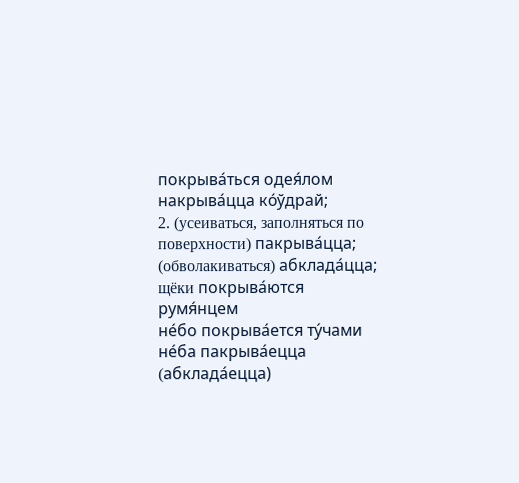покрыва́ться одея́лом накрыва́цца ко́ўдрай;
2. (усеиваться, заполняться по поверхности) пакрыва́цца; (обволакиваться) абклада́цца;
щёки покрыва́ются румя́нцем
не́бо покрыва́ется ту́чами не́ба пакрыва́ецца (абклада́ецца)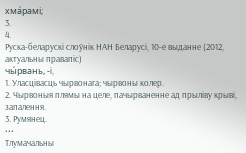хма́рамі;
3.
4.
Руска-беларускі слоўнік НАН Беларусі, 10-е выданне (2012, актуальны правапіс)
чы́рвань, ‑і,
1. Уласцівасць чырвонага; чырвоны колер.
2. Чырвоныя плямы на целе, пачырваненне ад прыліву крыві, запалення.
3. Румянец.
•••
Тлумачальны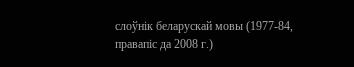слоўнік беларускай мовы (1977-84, правапіс да 2008 г.)